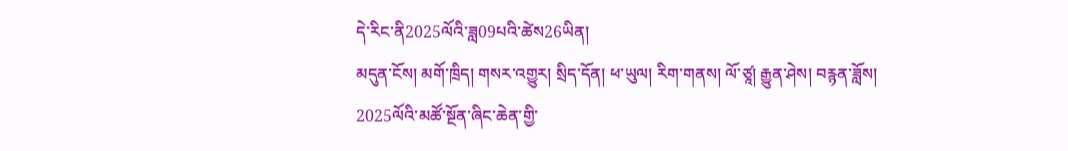དེ་རིང་ནི2025ལོའི་ཟླ09པའི་ཚེས26ཡིན།
མདུན་ངོས། མགོ་ཁྲིད། གསར་འགྱུར། སྲིད་དོན། ཕ་ཡུལ། རིག་གནས། ལོ་ཙཱ། རྒྱུན་ཤེས། བརྙན་ཟློས།
2025ལོའི་མཚོ་སྔོན་ཞིང་ཆེན་གྱི་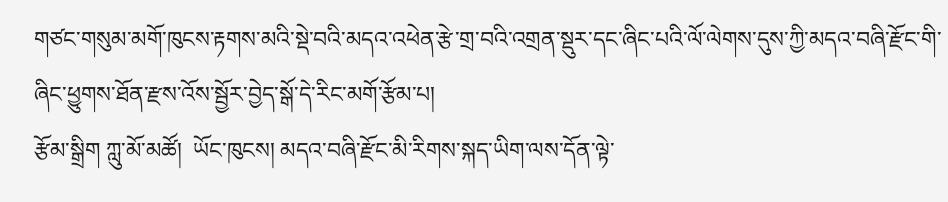གཙང་གསུམ་མགོ་ཁུངས་རྟགས་མའི་སྡེ་བའི་མདའ་འཕེན་རྩེ་གྲ་བའི་འགྲན་སྡུར་དང་ཞིང་པའི་ལོ་ལེགས་དུས་ཀྱི་མདའ་བཞི་རྫོང་གི་ཞིང་ཕྱུགས་ཐོན་རྫས་འོས་སྦྱོར་བྱེད་སྒོ་དེ་རིང་མགོ་རྩོམ་པ།
རྩོམ་སྒྲིག ཀླུ་མོ་མཚོ།  ཡོང་ཁུངས། མདའ་བཞི་རྫོང་མི་རིགས་སྐད་ཡིག་ལས་དོན་ལྟེ་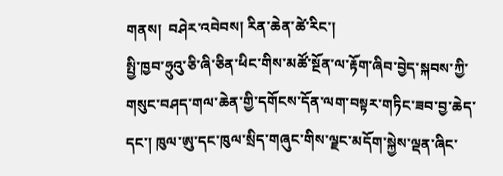གནས།  བཤེར་འབེབས། རིན་ཆེན་ཚེ་རིང་།
སྤྱི་ཁྱབ་ཧྲུའུ་ཅི་ཞི་ཅིན་ཕིང་གིས་མཚོ་སྔོན་ལ་རྟོག་ཞིབ་བྱེད་སྐབས་ཀྱི་གསུང་བཤད་གལ་ཆེན་གྱི་དགོངས་དོན་ལག་བསྟར་གཏིང་ཟབ་བྱ་ཆེད་དང་། ཁུལ་ཨུ་དང་ཁུལ་སྲིད་གཞུང་གིས་ལྗང་མདོག་སྐྱེས་ལྡན་ཞིང་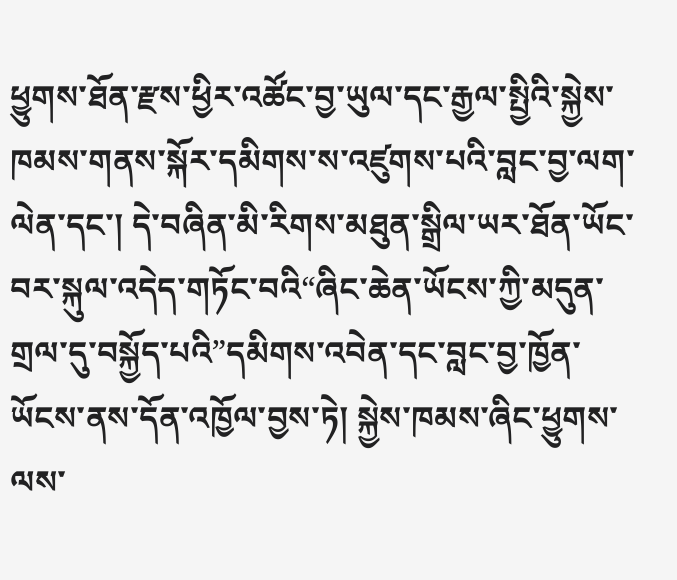ཕྱུགས་ཐོན་རྫས་ཕྱིར་འཚོང་བྱ་ཡུལ་དང་རྒྱལ་སྤྱིའི་སྐྱེས་ཁམས་གནས་སྐོར་དམིགས་ས་འཛུགས་པའི་བླང་བྱ་ལག་ལེན་དང་། དེ་བཞིན་མི་རིགས་མཐུན་སྒྲིལ་ཡར་ཐོན་ཡོང་བར་སྐུལ་འདེད་གཏོང་བའི“ཞིང་ཆེན་ཡོངས་ཀྱི་མདུན་གྲལ་དུ་བསྐྱོད་པའི”དམིགས་འབེན་དང་བླང་བྱ་ཁྱོན་ཡོངས་ནས་དོན་འཁྱོལ་བྱས་ཏེ། སྐྱེས་ཁམས་ཞིང་ཕྱུགས་ལས་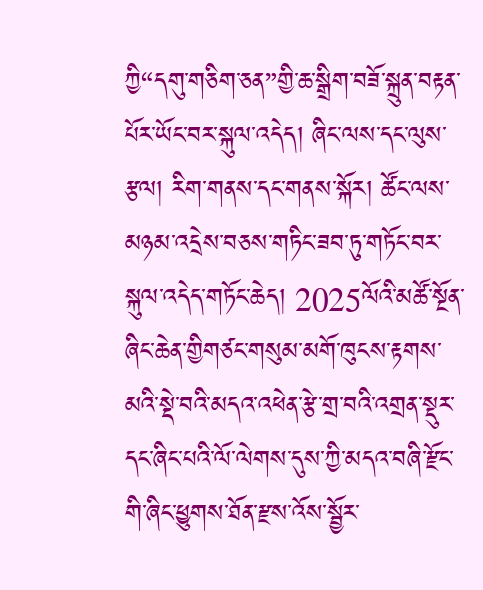ཀྱི“དགུ་གཅིག་ཅན”གྱི་ཆ་སྒྲིག་བཟོ་སྐྲུན་བརྟན་པོར་ཡོང་བར་སྐུལ་འདེད། ཞིང་ལས་དང་ལུས་རྩལ། རིག་གནས་དང་གནས་སྐོར། ཚོང་ལས་མཉམ་འདྲེས་བཅས་གཏིང་ཟབ་ཏུ་གཏོང་བར་སྐུལ་འདེད་གཏོང་ཆེད། 2025ལོའི་མཚོ་སྔོན་ཞིང་ཆེན་གྱིགཙང་གསུམ་མགོ་ཁུངས་རྟགས་མའི་སྡེ་བའི་མདའ་འཕེན་རྩེ་གྲ་བའི་འགྲན་སྡུར་དང་ཞིང་པའི་ལོ་ལེགས་དུས་ཀྱི་མདའ་བཞི་རྫོང་གི་ཞིང་ཕྱུགས་ཐོན་རྫས་འོས་སྦྱོར་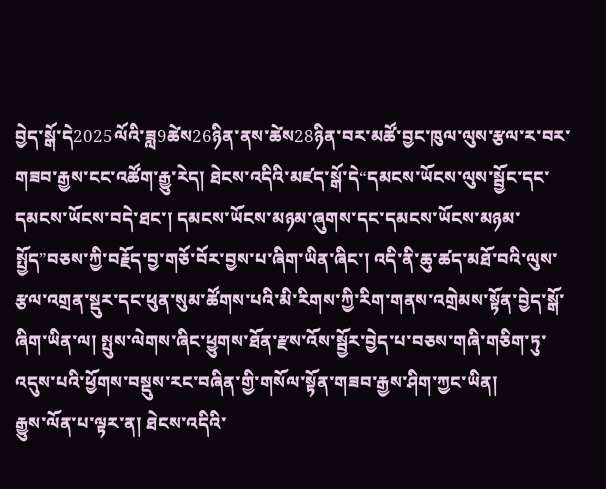བྱེད་སྒོ་དེ2025ལོའི་ཟླ9ཚེས26ཉིན་ནས་ཚེས28ཉིན་བར་མཚོ་བྱང་ཁུལ་ལུས་རྩལ་ར་བར་གཟབ་རྒྱས་ངང་འཚོག་རྒྱུ་རེད། ཐེངས་འདིའི་མཛད་སྒོ་དེ“དམངས་ཡོངས་ལུས་སྦྱོང་དང་དམངས་ཡོངས་བདེ་ཐང་། དམངས་ཡོངས་མཉམ་ཞུགས་དང་དམངས་ཡོངས་མཉམ་སྤྱོད”བཅས་ཀྱི་བརྗོད་བྱ་གཅོ་བོར་བྱས་པ་ཞིག་ཡིན་ཞིང་། འདི་ནི་ཆུ་ཚད་མཐོ་བའི་ལུས་རྩལ་འགྲན་སྡུར་དང་ཕུན་སུམ་ཚོགས་པའི་མི་རིགས་ཀྱི་རིག་གནས་འགྲེམས་སྟོན་བྱེད་སྒོ་ཞིག་ཡིན་ལ། སྤུས་ལེགས་ཞིང་ཕྱུགས་ཐོན་རྫས་འོས་སྦྱོར་བྱེད་པ་བཅས་གཞི་གཅིག་ཏུ་འདུས་པའི་ཕྱོགས་བསྡུས་རང་བཞིན་གྱི་གསོལ་སྟོན་གཟབ་རྒྱས་ཤིག་ཀྱང་ཡིན།
རྒྱུས་ལོན་པ་ལྟར་ན། ཐེངས་འདིའི་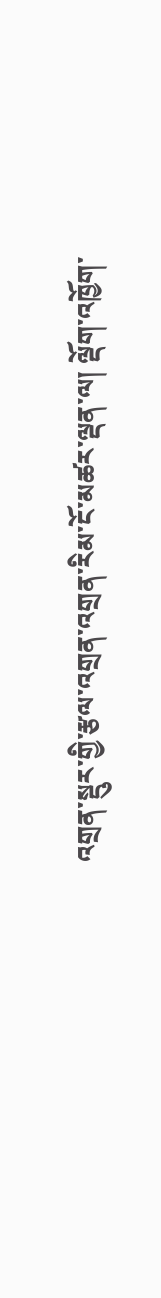འགྲན་སྡུར་གྱི་རྩལ་འགྲན་འགྲན་རིམ་ངོ་མཚར་ལྡན་ལ། ལྡོག་འཁྱོག་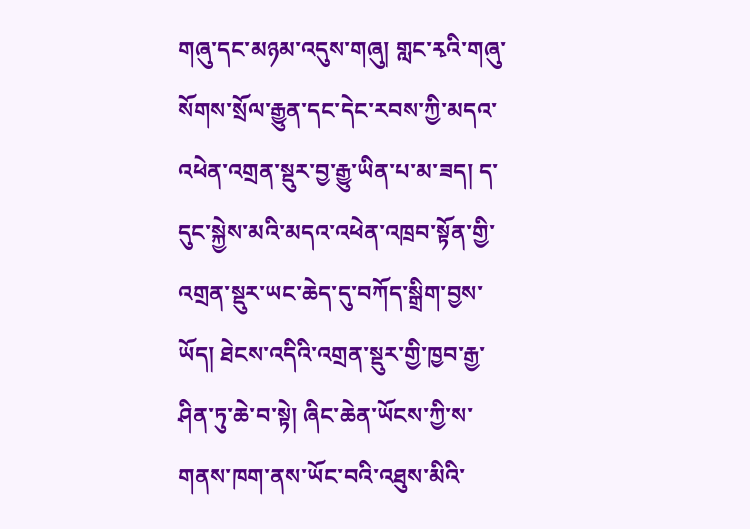གཞུ་དང་མཉམ་འདུས་གཞུ། གླང་རྭའི་གཞུ་སོགས་སྲོལ་རྒྱུན་དང་དེང་རབས་ཀྱི་མདའ་འཕེན་འགྲན་སྡུར་བྱ་རྒྱུ་ཡིན་པ་མ་ཟད། ད་དུང་སྐྱེས་མའི་མདའ་འཕེན་འཁྲབ་སྟོན་གྱི་འགྲན་སྡུར་ཡང་ཆེད་དུ་བཀོད་སྒྲིག་བྱས་ཡོད། ཐེངས་འདིའི་འགྲན་སྡུར་གྱི་ཁྱབ་རྒྱ་ཤིན་ཏུ་ཆེ་བ་སྟེ། ཞིང་ཆེན་ཡོངས་ཀྱི་ས་གནས་ཁག་ནས་ཡོང་བའི་འཐུས་མིའི་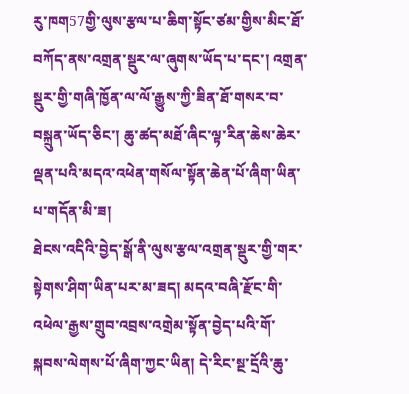རུ་ཁག57གྱི་ལུས་རྩལ་པ་ཆིག་སྟོང་ཙམ་གྱིས་མིང་ཐོ་བཀོད་ནས་འགྲན་སྡུར་ལ་ཞུགས་ཡོད་པ་དང་། འགྲན་སྡུར་གྱི་གཞི་ཁྱོན་ལ་ལོ་རྒྱུས་ཀྱི་ཟིན་ཐོ་གསར་བ་བསྐྲུན་ཡོད་ཅིང་། ཆུ་ཚད་མཐོ་ཞིང་ལྟ་རིན་ཆེས་ཆེར་ལྡན་པའི་མདའ་འཕེན་གསོལ་སྟོན་ཆེན་པོ་ཞིག་ཡིན་པ་གདོན་མི་ཟ།
ཐེངས་འདིའི་བྱེད་སྒོ་ནི་ལུས་རྩལ་འགྲན་སྡུར་གྱི་གར་སྟེགས་ཤིག་ཡིན་པར་མ་ཟད། མདའ་བཞི་རྫོང་གི་འཕེལ་རྒྱས་གྲུབ་འབྲས་འགྲེམ་སྟོན་བྱེད་པའི་གོ་སྐབས་ལེགས་པོ་ཞིག་ཀྱང་ཡིན། དེ་རིང་སྔ་དྲོའི་ཆུ་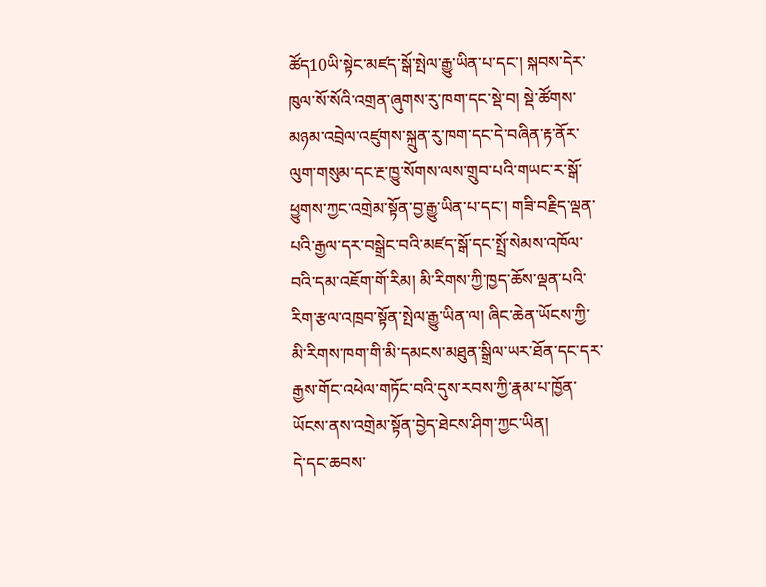ཚོད10ཡི་སྟེང་མཛད་སྒོ་སྤེལ་རྒྱུ་ཡིན་པ་དང་། སྐབས་དེར་ཁུལ་སོ་སོའི་འགྲན་ཞུགས་རུ་ཁག་དང་སྡེ་བ། སྡེ་ཚོགས་མཉམ་འབྲེལ་འཛུགས་སྐྲུན་རུ་ཁག་དང་དེ་བཞིན་རྟ་ནོར་ལུག་གསུམ་དང་རྔ་ཁྱུ་སོགས་ལས་གྲུབ་པའི་གཡང་ར་སྒོ་ཕྱུགས་ཀྱང་འགྲེམ་སྟོན་བྱ་རྒྱུ་ཡིན་པ་དང་། གཟི་བརྗིད་ལྡན་པའི་རྒྱལ་དར་བསྒྲེང་བའི་མཛད་སྒོ་དང་སྤྲོ་སེམས་འཁོལ་བའི་དམ་འཇོག་གོ་རིམ། མི་རིགས་ཀྱི་ཁྱད་ཆོས་ལྡན་པའི་རིག་རྩལ་འཁྲབ་སྟོན་སྤེལ་རྒྱུ་ཡིན་ལ། ཞིང་ཆེན་ཡོངས་ཀྱི་མི་རིགས་ཁག་གི་མི་དམངས་མཐུན་སྒྲིལ་ཡར་ཐོན་དང་དར་རྒྱས་གོང་འཕེལ་གཏོང་བའི་དུས་རབས་ཀྱི་རྣམ་པ་ཁྱོན་ཡོངས་ནས་འགྲེམ་སྟོན་བྱེད་ཐེངས་ཤིག་ཀྱང་ཡིན།
དེ་དང་ཆབས་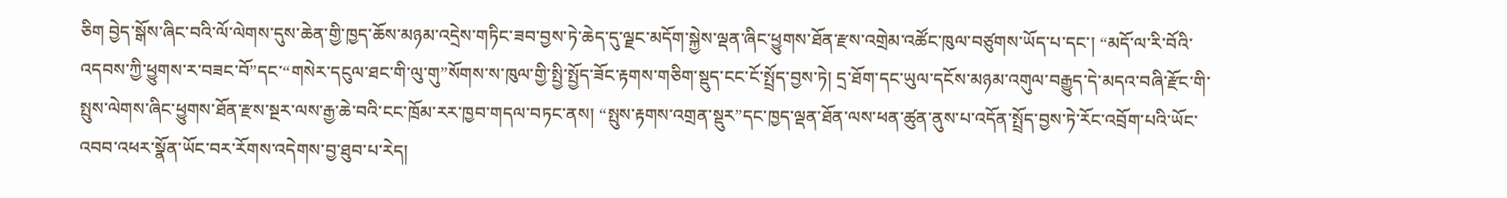ཅིག བྱེད་སྒོས་ཞིང་བའི་ལོ་ལེགས་དུས་ཆེན་གྱི་ཁྱད་ཆོས་མཉམ་འདྲེས་གཏིང་ཟབ་བྱས་ཏེ་ཆེད་དུ་ལྗང་མདོག་སྐྱེས་ལྡན་ཞིང་ཕྱུགས་ཐོན་རྫས་འགྲེམ་འཚོང་ཁུལ་བཙུགས་ཡོད་པ་དང་། “མདོ་ལ་རི་བོའི་འདབས་ཀྱི་ཕྱུགས་ར་བཟང་བོ”དང་“གསེར་དངུལ་ཐང་གི་ལུ་གུ”སོགས་ས་ཁུལ་གྱི་སྤྱི་སྤྱོད་ཟོང་རྟགས་གཅིག་སྡུད་ངང་ངོ་སྤྲོད་བྱས་ཏེ། དྲ་ཐོག་དང་ཡུལ་དངོས་མཉམ་འགུལ་བརྒྱུད་དེ་མདའ་བཞི་རྫོང་གི་སྤུས་ལེགས་ཞིང་ཕྱུགས་ཐོན་རྫས་སྔར་ལས་རྒྱ་ཆེ་བའི་ངང་ཁྲོམ་རར་ཁྱབ་གདལ་བཏང་ནས། “སྤུས་རྟགས་འགྲན་སྡུར”དང་ཁྱད་ལྡན་ཐོན་ལས་ཕན་ཚུན་ནུས་པ་འདོན་སྤྲོད་བྱས་ཏེ་རོང་འབྲོག་པའི་ཡོང་འབབ་འཕར་སྣོན་ཡོང་བར་རོགས་འདེགས་བྱ་ཐུབ་པ་རེད།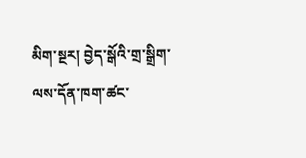མིག་སྔར། བྱེད་སྒོའི་གྲ་སྒྲིག་ལས་དོན་ཁག་ཚང་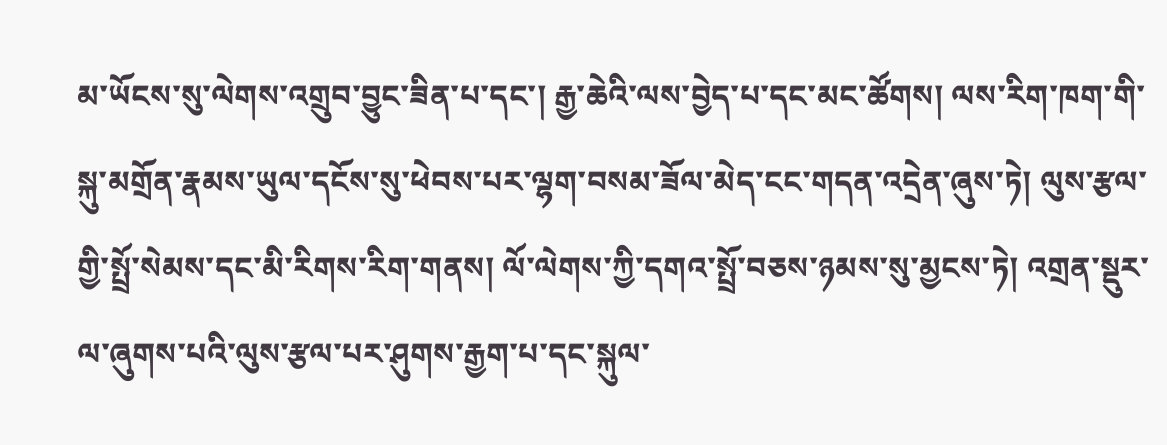མ་ཡོངས་སུ་ལེགས་འགྲུབ་བྱུང་ཟིན་པ་དང་། རྒྱ་ཆེའི་ལས་བྱེད་པ་དང་མང་ཚོགས། ལས་རིག་ཁག་གི་སྐུ་མགྲོན་རྣམས་ཡུལ་དངོས་སུ་ཕེབས་པར་ལྷག་བསམ་ཟོལ་མེད་ངང་གདན་འདྲེན་ཞུས་ཏེ། ལུས་རྩལ་གྱི་སྤྲོ་སེམས་དང་མི་རིགས་རིག་གནས། ལོ་ལེགས་ཀྱི་དགའ་སྤྲོ་བཅས་ཉམས་སུ་མྱངས་ཏེ། འགྲན་སྡུར་ལ་ཞུགས་པའི་ལུས་རྩལ་པར་ཤུགས་རྒྱག་པ་དང་སྐུལ་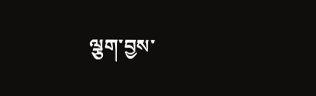ལྕག་བྱས་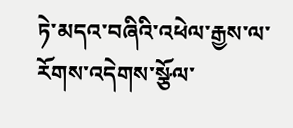ཏེ་མདའ་བཞིའི་འཕེལ་རྒྱས་ལ་རོགས་འདེགས་སྩོལ་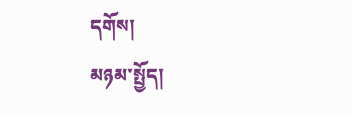དགོས།
མཉམ་སྤྱོད།